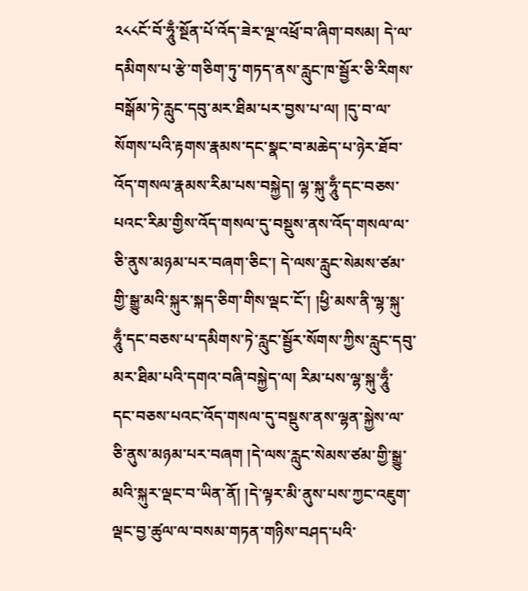༢༨༨ངོ་བོ་ཧཱུྃ་སྔོན་པོ་འོད་ཟེར་ལྔ་འཕྲོ་བ་ཞིག་བསམ། དེ་ལ་དམིགས་པ་རྩེ་གཅིག་ཏུ་གཏད་ནས་རླུང་ཁ་སྦྱོར་ཅི་རིགས་བསྒོམ་ཏེ་རླུང་དབུ་མར་ཐིམ་པར་བྱས་པ་ལ། །དུ་བ་ལ་སོགས་པའི་རྟགས་རྣམས་དང་སྣང་བ་མཆེད་པ་ཉེར་ཐོབ་འོད་གསལ་རྣམས་རིམ་པས་བསྐྱེད། ལྷ་སྐུ་ཧཱུྃ་དང་བཅས་པའང་རིམ་གྱིས་འོད་གསལ་དུ་བསྡུས་ནས་འོད་གསལ་ལ་ཅི་ནུས་མཉམ་པར་བཞག་ཅིང་། དེ་ལས་རླུང་སེམས་ཙམ་གྱི་སྒྱུ་མའི་སྐུར་སྐད་ཅིག་གིས་ལྡང་ངོ་། །ཕྱི་མས་ནི་ལྷ་སྐུ་ཧཱུྃ་དང་བཅས་པ་དམིགས་ཏེ་རླུང་སྦྱོར་སོགས་ཀྱིས་རླུང་དབུ་མར་ཐིམ་པའི་དགའ་བཞི་བསྐྱེད་ལ། རིམ་པས་ལྷ་སྐུ་ཧཱུྃ་དང་བཅས་པའང་འོད་གསལ་དུ་བསྡུས་ནས་ལྷན་སྐྱེས་ལ་ཅི་ནུས་མཉམ་པར་བཞག །དེ་ལས་རླུང་སེམས་ཙམ་གྱི་སྒྱུ་མའི་སྐུར་ལྡང་བ་ཡིན་ནོ། །དེ་ལྟར་མི་ནུས་པས་ཀྱང་འཇུག་ལྡང་བྱ་ཚུལ་ལ་བསམ་གཏན་གཉིས་བཤད་པའི་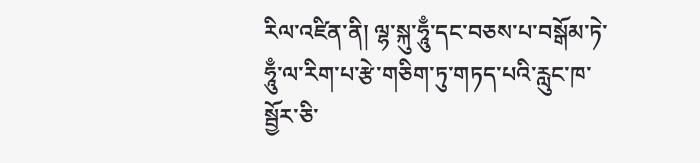རིལ་འཛིན་ནི། ལྷ་སྐུ་ཧཱུྃ་དང་བཅས་པ་བསྒོམ་ཏེ་ཧཱུྃ་ལ་རིག་པ་རྩེ་གཅིག་ཏུ་གཏད་པའི་རླུང་ཁ་སྦྱོར་ཅི་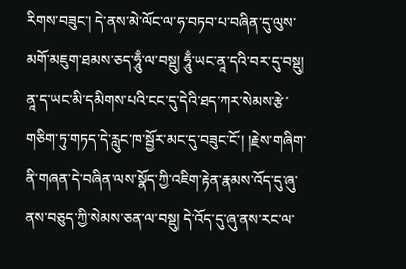རིགས་བཟུང་། དེ་ནས་མེ་ལོང་ལ་ཧ་བཏབ་པ་བཞིན་དུ་ལུས་མགོ་མཇུག་ཐམས་ཅད་ཧཱུྃ་ལ་བསྡུ། ཧཱུྃ་ཡང་ནཱ་དའི་བར་དུ་བསྡུ། ནཱ་ད་ཡང་མི་དམིགས་པའི་ངང་དུ་དེའི་ཐད་ཀར་སེམས་རྩེ་གཅིག་ཏུ་གཏད་དེ་རླུང་ཁ་སྦྱོར་མང་དུ་བཟུང་ངོ་། །རྗེས་གཞིག་ནི་གཞན་དེ་བཞིན་ལས་སྣོད་ཀྱི་འཇིག་རྟེན་རྣམས་འོད་དུ་ཞུ་ནས་བཅུད་ཀྱི་སེམས་ཅན་ལ་བསྡུ། དེ་འོད་དུ་ཞུ་ནས་རང་ལ་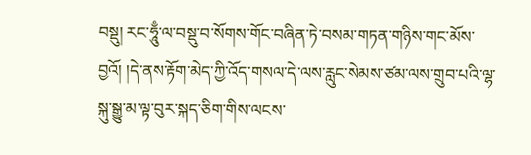བསྡུ། རང་ཧཱུྃ་ལ་བསྡུ་བ་སོགས་གོང་བཞིན་ཏེ་བསམ་གཏན་གཉིས་གང་མོས་བྱའོ། །དེ་ནས་རྟོག་མེད་ཀྱི་འོད་གསལ་དེ་ལས་རླུང་སེམས་ཙམ་ལས་གྲུབ་པའི་ལྷ་སྐུ་སྒྱུ་མ་ལྟ་བུར་སྐད་ཅིག་གིས་ལངས་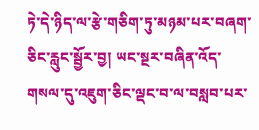ཏེ་དེ་ཉིད་ལ་རྩེ་གཅིག་ཏུ་མཉམ་པར་བཞག་ཅིང་རླུང་སྦྱོར་བྱ། ཡང་སྔར་བཞིན་འོད་གསལ་དུ་འཇུག་ཅིང་ལྡང་བ་ལ་བསླབ་པར་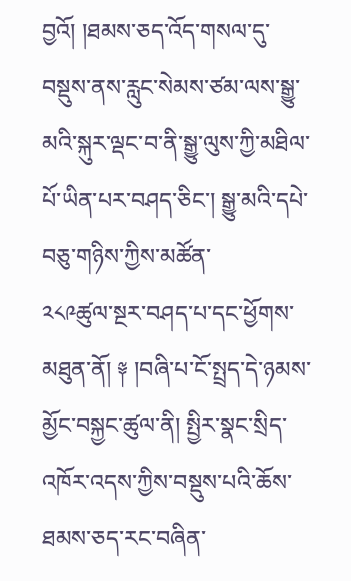བྱའོ། །ཐམས་ཅད་འོད་གསལ་དུ་བསྡུས་ནས་རླུང་སེམས་ཙམ་ལས་སྒྱུ་མའི་སྐུར་ལྡང་བ་ནི་སྒྱུ་ལུས་ཀྱི་མཐིལ་པོ་ཡིན་པར་བཤད་ཅིང་། སྒྱུ་མའི་དཔེ་བཅུ་གཉིས་ཀྱིས་མཚོན་
༢༨༩ཚུལ་སྔར་བཤད་པ་དང་ཕྱོགས་མཐུན་ནོ། ༈ །བཞི་པ་ངོ་སྤྲད་དེ་ཉམས་མྱོང་བསྐྱང་ཚུལ་ནི། སྤྱིར་སྣང་སྲིད་འཁོར་འདས་ཀྱིས་བསྡུས་པའི་ཆོས་ཐམས་ཅད་རང་བཞིན་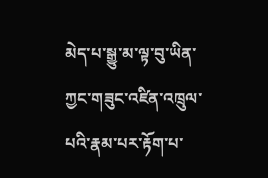མེད་པ་སྒྱུ་མ་ལྟ་བུ་ཡིན་ཀྱང་གཟུང་འཛིན་འཁྲུལ་པའི་རྣམ་པར་རྟོག་པ་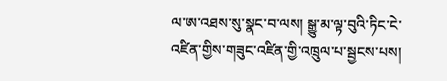ལ་ཨ་འཐས་སུ་སྣང་བ་ལས། སྒྱུ་མ་ལྟ་བུའི་ཏིང་ངེ་འཛིན་གྱིས་གཟུང་འཛིན་གྱི་འཁྲུལ་པ་སྦྱངས་པས།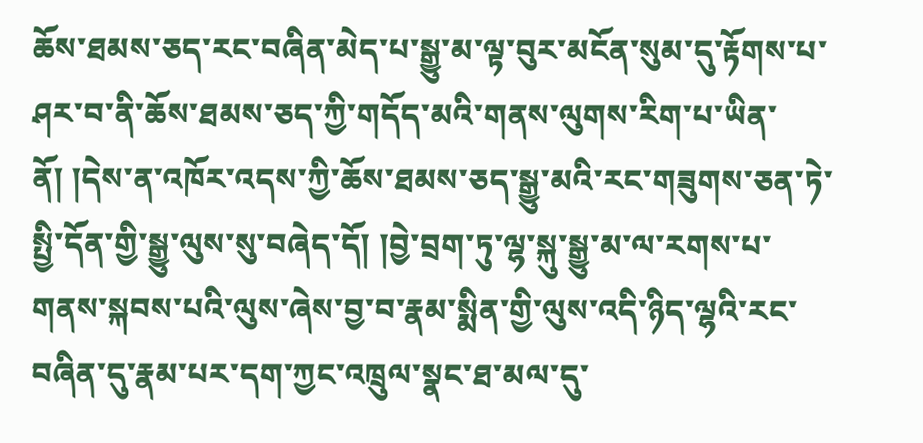ཆོས་ཐམས་ཅད་རང་བཞིན་མེད་པ་སྒྱུ་མ་ལྟ་བུར་མངོན་སུམ་དུ་རྟོགས་པ་ཤར་བ་ནི་ཆོས་ཐམས་ཅད་ཀྱི་གདོད་མའི་གནས་ལུགས་རིག་པ་ཡིན་ནོ། །དེས་ན་འཁོར་འདས་ཀྱི་ཆོས་ཐམས་ཅད་སྒྱུ་མའི་རང་གཟུགས་ཅན་ཏེ་སྤྱི་དོན་གྱི་སྒྱུ་ལུས་སུ་བཞེད་དོ། །བྱེ་བྲག་ཏུ་ལྷ་སྐུ་སྒྱུ་མ་ལ་རགས་པ་གནས་སྐབས་པའི་ལུས་ཞེས་བྱ་བ་རྣམ་སྨིན་གྱི་ལུས་འདི་ཉིད་ལྷའི་རང་བཞིན་དུ་རྣམ་པར་དག་ཀྱང་འཁྲུལ་སྣང་ཐ་མལ་དུ་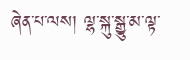ཞེན་པ་ལས། ལྷ་སྐུ་སྒྱུ་མ་ལྟ་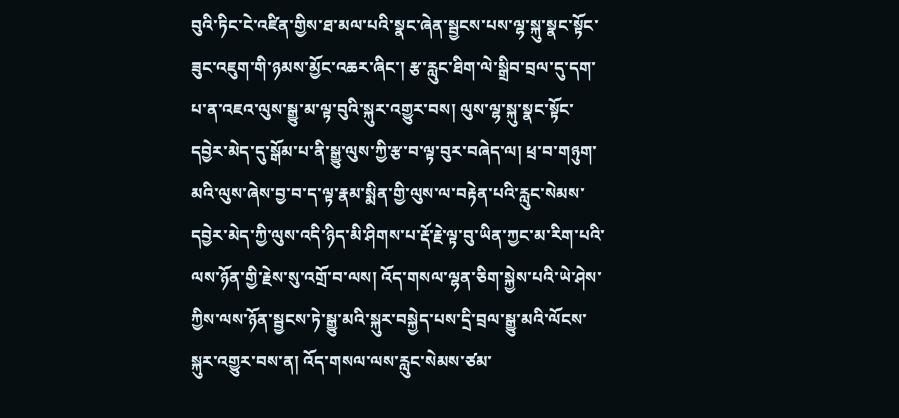བུའི་ཏིང་ངེ་འཛིན་གྱིས་ཐ་མལ་པའི་སྣང་ཞེན་སྦྱངས་པས་ལྷ་སྐུ་སྣང་སྟོང་ཟུང་འཇུག་གི་ཉམས་མྱོང་འཆར་ཞིང་། རྩ་རླུང་ཐིག་ལེ་སྒྲིབ་བྲལ་དུ་དག་པ་ན་འཇའ་ལུས་སྒྱུ་མ་ལྟ་བུའི་སྐུར་འགྱུར་བས། ལུས་ལྷ་སྐུ་སྣང་སྟོང་དབྱེར་མེད་དུ་སྒོམ་པ་ནི་སྒྱུ་ལུས་ཀྱི་རྩ་བ་ལྟ་བུར་བཞེད་ལ། ཕྲ་བ་གཉུག་མའི་ལུས་ཞེས་བྱ་བ་ད་ལྟ་རྣམ་སྨིན་གྱི་ལུས་ལ་བརྟེན་པའི་རླུང་སེམས་དབྱེར་མེད་ཀྱི་ལུས་འདི་ཉིད་མི་ཤིགས་པ་རྡོ་རྗེ་ལྟ་བུ་ཡིན་ཀྱང་མ་རིག་པའི་ལས་ཉོན་གྱི་རྗེས་སུ་འགྲོ་བ་ལས། འོད་གསལ་ལྷན་ཅིག་སྐྱེས་པའི་ཡེ་ཤེས་ཀྱིས་ལས་ཉོན་སྦྱངས་ཏེ་སྒྱུ་མའི་སྐུར་བསྐྱེད་པས་དྲི་བྲལ་སྒྱུ་མའི་ལོངས་སྐུར་འགྱུར་བས་ན། འོད་གསལ་ལས་རླུང་སེམས་ཙམ་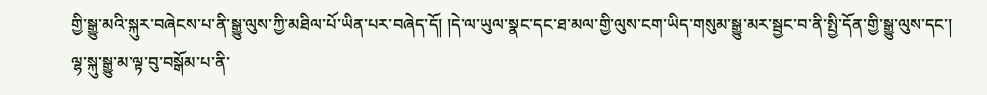གྱི་སྒྱུ་མའི་སྐུར་བཞེངས་པ་ནི་སྒྱུ་ལུས་ཀྱི་མཐིལ་པོ་ཡིན་པར་བཞེད་དོ། །དེ་ལ་ཡུལ་སྣང་དང་ཐ་མལ་གྱི་ལུས་ངག་ཡིད་གསུམ་སྒྱུ་མར་སྦྱང་བ་ནི་སྤྱི་དོན་གྱི་སྒྱུ་ལུས་དང་། ལྷ་སྐུ་སྒྱུ་མ་ལྟ་བུ་བསྒོམ་པ་ནི་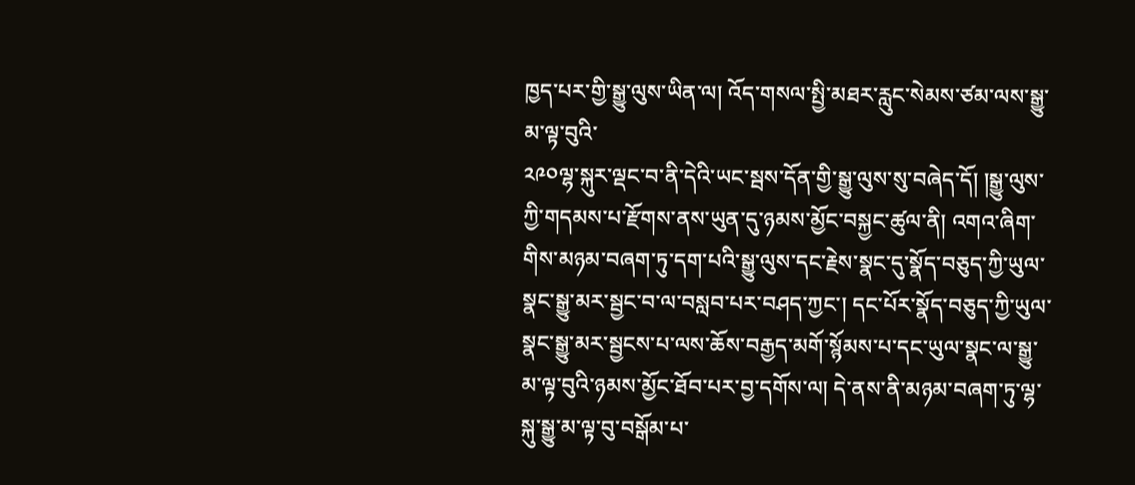ཁྱད་པར་གྱི་སྒྱུ་ལུས་ཡིན་ལ། འོད་གསལ་སྤྱི་མཐར་རླུང་སེམས་ཙམ་ལས་སྒྱུ་མ་ལྟ་བུའི་
༢༩༠ལྷ་སྐུར་ལྡང་བ་ནི་དེའི་ཡང་སྦས་དོན་གྱི་སྒྱུ་ལུས་སུ་བཞེད་དོ། །སྒྱུ་ལུས་ཀྱི་གདམས་པ་རྫོགས་ནས་ཡུན་དུ་ཉམས་མྱོང་བསྐྱང་ཚུལ་ནི། འགའ་ཞིག་གིས་མཉམ་བཞག་ཏུ་དག་པའི་སྒྱུ་ལུས་དང་རྗེས་སྣང་དུ་སྣོད་བཅུད་ཀྱི་ཡུལ་སྣང་སྒྱུ་མར་སྦྱང་བ་ལ་བསླབ་པར་བཤད་ཀྱང་། དང་པོར་སྣོད་བཅུད་ཀྱི་ཡུལ་སྣང་སྒྱུ་མར་སྦྱངས་པ་ལས་ཆོས་བརྒྱད་མགོ་སྙོམས་པ་དང་ཡུལ་སྣང་ལ་སྒྱུ་མ་ལྟ་བུའི་ཉམས་མྱོང་ཐོབ་པར་བྱ་དགོས་ལ། དེ་ནས་ནི་མཉམ་བཞག་ཏུ་ལྷ་སྐུ་སྒྱུ་མ་ལྟ་བུ་བསྒོམ་པ་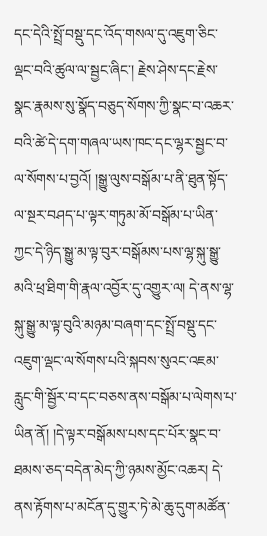དང་དེའི་སྤྲོ་བསྡུ་དང་འོད་གསལ་དུ་འཇུག་ཅིང་ལྡང་བའི་ཚུལ་ལ་སྦྱང་ཞིང་། རྗེས་ཤེས་དང་རྗེས་སྣང་རྣམས་སུ་སྣོད་བཅུད་སོགས་ཀྱི་སྣང་བ་འཆར་བའི་ཚེ་དེ་དག་གཞལ་ཡས་ཁང་དང་ལྷར་སྦྱང་བ་ལ་སོགས་པ་བྱའོ། །སྒྱུ་ལུས་བསྒོམ་པ་ནི་ཐུན་སྟོད་ལ་སྔར་བཤད་པ་ལྟར་གཏུམ་མོ་བསྒོམ་པ་ཡིན་ཀྱང་དེ་ཉིད་སྒྱུ་མ་ལྟ་བུར་བསྒོམས་པས་ལྷ་སྐུ་སྒྱུ་མའི་ཕྲ་ཐིག་གི་རྣལ་འབྱོར་དུ་འགྱུར་ལ། དེ་ནས་ལྷ་སྐུ་སྒྱུ་མ་ལྟ་བུའི་མཉམ་བཞག་དང་སྤྲོ་བསྡུ་དང་འཇུག་ལྡང་ལ་སོགས་པའི་སྐབས་སུའང་འཇམ་རླུང་གི་སྦྱོར་བ་དང་བཅས་ནས་བསྒོམ་པ་ལེགས་པ་ཡིན་ནོ། །དེ་ལྟར་བསྒོམས་པས་དང་པོར་སྣང་བ་ཐམས་ཅད་བདེན་མེད་ཀྱི་ཉམས་མྱོང་འཆར། དེ་ནས་རྟོགས་པ་མངོན་དུ་གྱུར་ཏེ་མེ་ཆུ་དུག་མཚོན་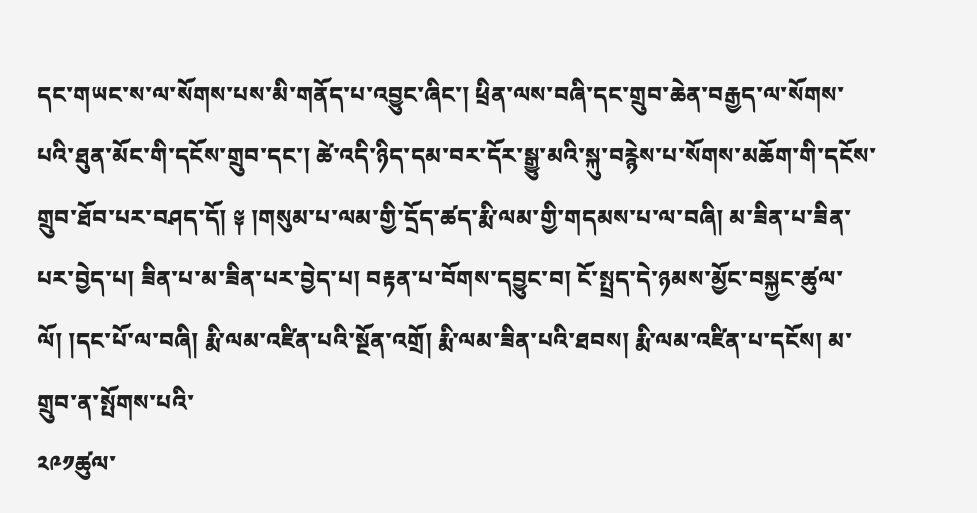དང་གཡང་ས་ལ་སོགས་པས་མི་གནོད་པ་འབྱུང་ཞིང་། ཕྲིན་ལས་བཞི་དང་གྲུབ་ཆེན་བརྒྱད་ལ་སོགས་པའི་ཐུན་མོང་གི་དངོས་གྲུབ་དང་། ཚེ་འདི་ཉིད་དམ་བར་དོར་སྒྱུ་མའི་སྐུ་བརྙེས་པ་སོགས་མཆོག་གི་དངོས་གྲུབ་ཐོབ་པར་བཤད་དོ། ༈ །གསུམ་པ་ལམ་གྱི་དྲོད་ཚད་རྨི་ལམ་གྱི་གདམས་པ་ལ་བཞི། མ་ཟིན་པ་ཟིན་པར་བྱེད་པ། ཟིན་པ་མ་ཟིན་པར་བྱེད་པ། བརྟན་པ་བོགས་དབྱུང་བ། ངོ་སྤྲད་དེ་ཉམས་མྱོང་བསྐྱང་ཚུལ་ལོ། །དང་པོ་ལ་བཞི། རྨི་ལམ་འཛིན་པའི་སྔོན་འགྲོ། རྨི་ལམ་ཟིན་པའི་ཐབས། རྨི་ལམ་འཛིན་པ་དངོས། མ་གྲུབ་ན་སྤོགས་པའི་
༢༩༡ཚུལ་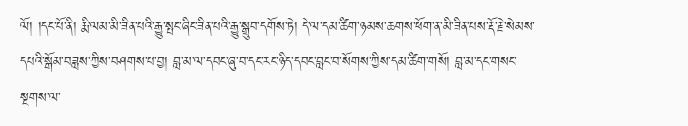ལོ། །དང་པོ་ནི། རྨི་ལམ་མི་ཟིན་པའི་རྒྱུ་སྤང་ཞིང་ཟིན་པའི་རྒྱུ་སྒྲུབ་དགོས་ཏེ། དེ་ལ་དམ་ཚིག་ཉམས་ཆགས་ཕོག་ན་མི་ཟིན་པས་རྡོ་རྗེ་སེམས་དཔའི་སྒོམ་བཟླས་ཀྱིས་བཤགས་པ་བྱ། བླ་མ་ལ་དབང་ཞུ་བ་དང་རང་ཉིད་དབང་བླང་བ་སོགས་ཀྱིས་དམ་ཚིག་གསོ། བླ་མ་དང་གསང་སྔགས་ལ་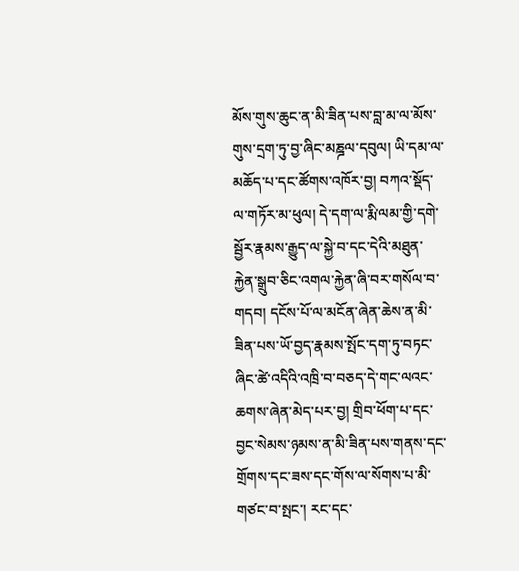མོས་གུས་ཆུང་ན་མི་ཟིན་པས་བླ་མ་ལ་མོས་གུས་དྲག་ཏུ་བྱ་ཞིང་མཎྜལ་དབུལ། ཡི་དམ་ལ་མཆོད་པ་དང་ཚོགས་འཁོར་བྱ། བཀའ་སྡོད་ལ་གཏོར་མ་ཕུལ། དེ་དག་ལ་རྨི་ལམ་གྱི་དགེ་སྦྱོར་རྣམས་རྒྱུད་ལ་སྐྱེ་བ་དང་དེའི་མཐུན་རྐྱེན་སྒྲུབ་ཅིང་འགལ་རྐྱེན་ཞི་བར་གསོལ་བ་གདབ། དངོས་པོ་ལ་མངོན་ཞེན་ཆེས་ན་མི་ཟིན་པས་ཡོ་བྱད་རྣམས་སྤོང་དག་ཏུ་བཏང་ཞིང་ཚེ་འདིའི་འཁྲི་བ་བཅད་དེ་གང་ལའང་ཆགས་ཞེན་མེད་པར་བྱ། གྲིབ་ཕོག་པ་དང་བྱང་སེམས་ཉམས་ན་མི་ཟིན་པས་གནས་དང་གྲོགས་དང་ཟས་དང་གོས་ལ་སོགས་པ་མི་གཙང་བ་སྤང་། རང་དང་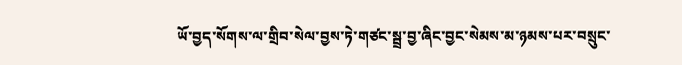ཡོ་བྱད་སོགས་ལ་གྲིབ་སེལ་བྱས་ཏེ་གཙང་སྦྲ་བྱ་ཞིང་བྱང་སེམས་མ་ཉམས་པར་བསྲུང་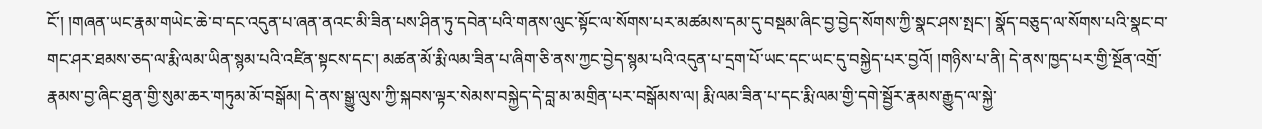ངོ་། །གཞན་ཡང་རྣམ་གཡེང་ཆེ་བ་དང་འདུན་པ་ཞན་ནའང་མི་ཟིན་པས་ཤིན་ཏུ་དབེན་པའི་གནས་ལུང་སྟོང་ལ་སོགས་པར་མཚམས་དམ་དུ་བསྡམ་ཞིང་བྱ་བྱེད་སོགས་ཀྱི་སྣང་ཤས་སྤང་། སྣོད་བཅུད་ལ་སོགས་པའི་སྣང་བ་གང་ཤར་ཐམས་ཅད་ལ་རྨི་ལམ་ཡིན་སྙམ་པའི་འཛིན་སྟངས་དང་། མཚན་མོ་རྨི་ལམ་ཟིན་པ་ཞིག་ཅི་ནས་ཀྱང་བྱེད་སྙམ་པའི་འདུན་པ་དྲག་པོ་ཡང་དང་ཡང་དུ་བསྐྱེད་པར་བྱའོ། །གཉིས་པ་ནི། དེ་ནས་ཁྱད་པར་གྱི་སྔོན་འགྲོ་རྣམས་བྱ་ཞིང་ཐུན་གྱི་སུམ་ཆར་གཏུམ་མོ་བསྒོམ། དེ་ནས་སྒྱུ་ལུས་ཀྱི་སྐབས་ལྟར་སེམས་བསྐྱེད་དེ་བླ་མ་མགྲིན་པར་བསྒོམས་ལ། རྨི་ལམ་ཟིན་པ་དང་རྨི་ལམ་གྱི་དགེ་སྦྱོར་རྣམས་རྒྱུད་ལ་སྐྱེ་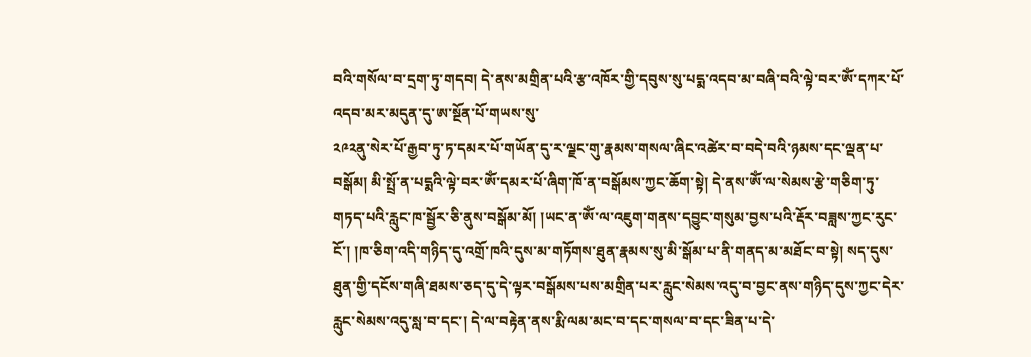བའི་གསོལ་བ་དྲག་ཏུ་གདབ། དེ་ནས་མགྲིན་པའི་རྩ་འཁོར་གྱི་དབུས་སུ་པདྨ་འདབ་མ་བཞི་བའི་ལྟེ་བར་ༀ་དཀར་པོ་འདབ་མར་མདུན་དུ་ཨ་སྔོན་པོ་གཡས་སུ་
༢༩༢ནུ་སེར་པོ་རྒྱབ་ཏུ་ཏ་དམར་པོ་གཡོན་དུ་ར་ལྗང་གུ་རྣམས་གསལ་ཞིང་འཚེར་བ་བདེ་བའི་ཉམས་དང་ལྡན་པ་བསྒོམ། མི་སྤྲོ་ན་པདྨའི་ལྟེ་བར་ༀ་དམར་པོ་ཞིག་ཁོ་ན་བསྒོམས་ཀྱང་ཆོག་སྟེ། དེ་ནས་ༀ་ལ་སེམས་རྩེ་གཅིག་ཏུ་གཏད་པའི་རླུང་ཁ་སྦྱོར་ཅི་ནུས་བསྒོམ་མོ། །ཡང་ན་ༀ་ལ་འཇུག་གནས་དབྱུང་གསུམ་བྱས་པའི་རྡོར་བཟླས་ཀྱང་རུང་ངོ་། །ཁ་ཅིག་འདི་གཉིད་དུ་འགྲོ་ཁའི་དུས་མ་གཏོགས་ཐུན་རྣམས་སུ་མི་སྒོམ་པ་ནི་གནད་མ་མཐོང་བ་སྟེ། སད་དུས་ཐུན་གྱི་དངོས་གཞི་ཐམས་ཅད་དུ་དེ་ལྟར་བསྒོམས་པས་མགྲིན་པར་རླུང་སེམས་འདུ་བ་བྱང་ནས་གཉིད་དུས་ཀྱང་དེར་རླུང་སེམས་འདུ་སླ་བ་དང་། དེ་ལ་བརྟེན་ནས་རྨི་ལམ་མང་བ་དང་གསལ་བ་དང་ཟིན་པ་དེ་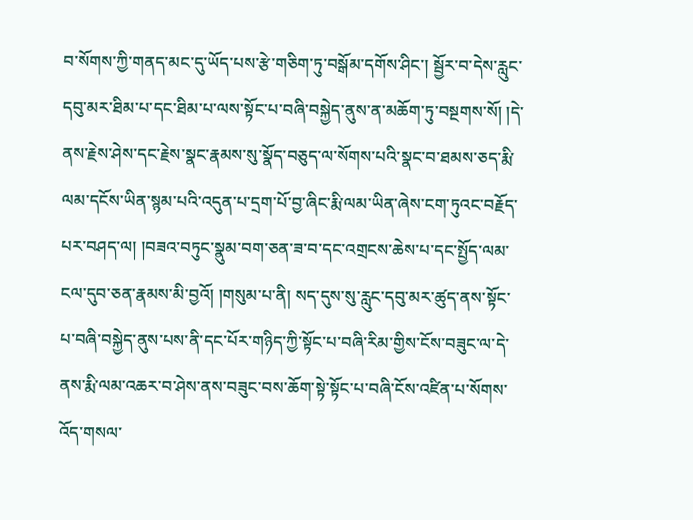བ་སོགས་ཀྱི་གནད་མང་དུ་ཡོད་པས་རྩེ་གཅིག་ཏུ་བསྒོམ་དགོས་ཤིང་། སྦྱོར་བ་དེས་རླུང་དབུ་མར་ཐིམ་པ་དང་ཐིམ་པ་ལས་སྟོང་པ་བཞི་བསྐྱེད་ནུས་ན་མཆོག་ཏུ་བསྔགས་སོ། །དེ་ནས་རྗེས་ཤེས་དང་རྗེས་སྣང་རྣམས་སུ་སྣོད་བཅུད་ལ་སོགས་པའི་སྣང་བ་ཐམས་ཅད་རྨི་ལམ་དངོས་ཡིན་སྙམ་པའི་འདུན་པ་དྲག་པོ་བྱ་ཞིང་རྨི་ལམ་ཡིན་ཞེས་ངག་ཏུའང་བརྗོད་པར་བཤད་ལ། །བཟའ་བཏུང་སྣུམ་བག་ཅན་ཟ་བ་དང་འགྲངས་ཆེས་པ་དང་སྤྱོད་ལམ་ངལ་དུབ་ཅན་རྣམས་མི་བྱའོ། །གསུམ་པ་ནི། སད་དུས་སུ་རླུང་དབུ་མར་ཚུད་ནས་སྟོང་པ་བཞི་བསྐྱེད་ནུས་པས་ནི་དང་པོར་གཉིད་ཀྱི་སྟོང་པ་བཞི་རིམ་གྱིས་ངོས་བཟུང་ལ་དེ་ནས་རྨི་ལམ་འཆར་བ་ཤེས་ནས་བཟུང་བས་ཆོག་སྟེ་སྟོང་པ་བཞི་ངོས་འཛིན་པ་སོགས་འོད་གསལ་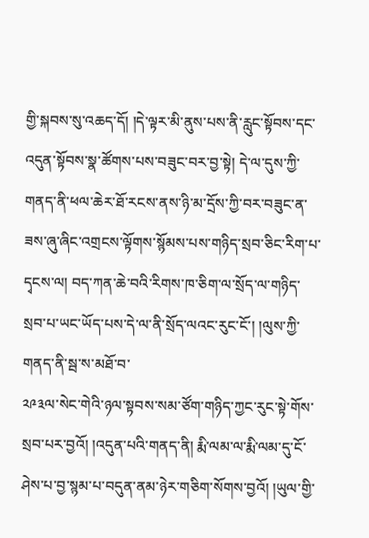གྱི་སྐབས་སུ་འཆད་དོ། །དེ་ལྟར་མི་ནུས་པས་ནི་རླུང་སྟོབས་དང་འདུན་སྟོབས་སྣ་ཚོགས་པས་བཟུང་བར་བྱ་སྟེ། དེ་ལ་དུས་ཀྱི་གནད་ནི་ཕལ་ཆེར་ཐོ་རངས་ནས་ཉི་མ་དྲོས་ཀྱི་བར་བཟུང་ན་ཟས་ཞུ་ཞིང་འགྲངས་ལྟོགས་སྙོམས་པས་གཉིད་སྲབ་ཅིང་རིག་པ་དྭངས་ལ། བད་ཀན་ཆེ་བའི་རིགས་ཁ་ཅིག་ལ་སྲོད་ལ་གཉིད་སྲབ་པ་ཡང་ཡོད་པས་དེ་ལ་ནི་སྲོད་ལའང་རུང་ངོ་། །ལུས་ཀྱི་གནད་ནི་སྦ་ས་མཐོ་བ་
༢༩༣ལ་སེང་གེའི་ཉལ་སྟབས་སམ་ཙོག་གཉིད་ཀྱང་རུང་སྟེ་གོས་སྲབ་པར་བྱའོ། །འདུན་པའི་གནད་ནི། རྨི་ལམ་ལ་རྨི་ལམ་དུ་ངོ་ཤེས་པ་བྱ་སྙམ་པ་བདུན་ནམ་ཉེར་གཅིག་སོགས་བྱའོ། །ཡུལ་གྱི་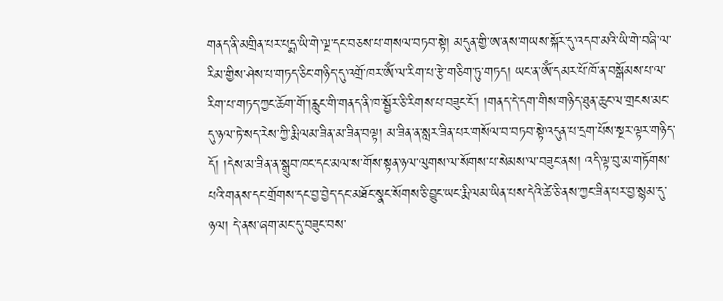གནད་ནི་མགྲིན་པར་པདྨ་ཡི་གེ་ལྔ་དང་བཅས་པ་གསལ་བཏབ་སྟེ། མདུན་གྱི་ཨ་ནས་གཡས་སྐོར་དུ་འདབ་མའི་ཡི་གེ་བཞི་ལ་རིམ་གྱིས་ཤེས་པ་གཏད་ཅིང་གཉིད་དུ་འགྲོ་ཁར་ༀ་ལ་རིག་པ་རྩེ་གཅིག་ཏུ་གཏད། ཡང་ན་ༀ་དམར་པོ་ཁོ་ན་བསྒོམས་པ་ལ་རིག་པ་གཏད་ཀྱང་ཆོག་གོ་།རླུང་གི་གནད་ནི་ཁ་སྦྱོར་ཅི་རིགས་པ་བཟུང་ངོ་། །གནད་དེ་དག་གིས་གཉིད་ཐུན་ཆུང་ལ་གྲངས་མང་དུ་ཉལ་ཏེ་སད་རེས་ཀྱི་རྨི་ལམ་ཟིན་མ་ཟིན་བལྟ། མ་ཟིན་ན་སླར་ཟིན་པར་གསོལ་བ་བཏབ་སྟེ་འདུན་པ་དྲག་པོས་སྔར་ལྟར་གཉིད་དོ། །དེས་མ་ཟིན་ན་སྒྲུབ་ཁང་དང་མལ་ས་གོས་སྟན་ཉལ་ལུགས་ལ་སོགས་པ་སེམས་ལ་བཟུང་ནས། འདི་ལྟ་བུ་མ་གཏོགས་པའི་གནས་དང་གྲོགས་དང་བྱ་བྱེད་དང་མཐོང་སྣང་སོགས་ཅི་བྱུང་ཡང་རྨི་ལམ་ཡིན་པས་དེའི་ཚེ་ཅི་ནས་ཀྱང་ཟིན་པར་བྱ་སྙམ་དུ་ཉལ། དེ་ནས་ཞག་མང་དུ་བཟུང་བས་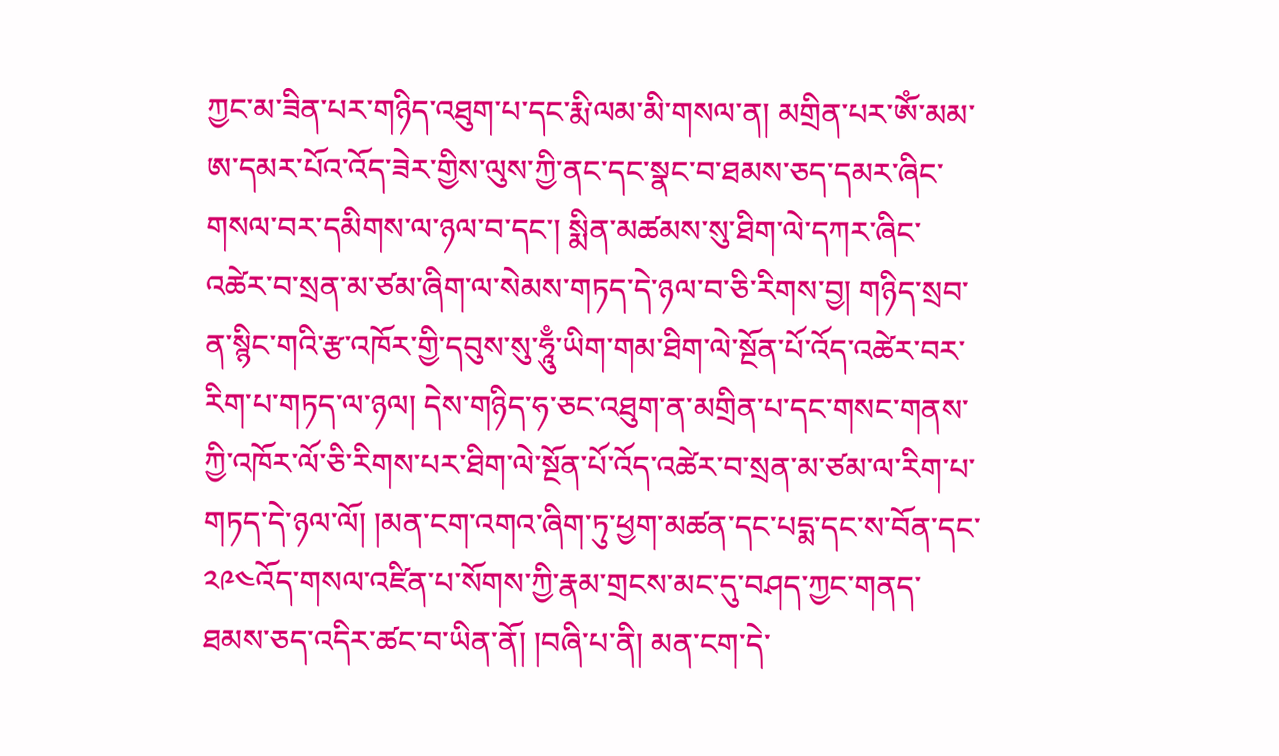ཀྱང་མ་ཟིན་པར་གཉིད་འཐུག་པ་དང་རྨི་ལམ་མི་གསལ་ན། མགྲིན་པར་ༀ་མམ་ཨ་དམར་པོའ་འོད་ཟེར་གྱིས་ལུས་ཀྱི་ནང་དང་སྣང་བ་ཐམས་ཅད་དམར་ཞིང་གསལ་བར་དམིགས་ལ་ཉལ་བ་དང་། སྨིན་མཚམས་སུ་ཐིག་ལེ་དཀར་ཞིང་འཚེར་བ་སྲན་མ་ཙམ་ཞིག་ལ་སེམས་གཏད་དེ་ཉལ་བ་ཅི་རིགས་བྱ། གཉིད་སྲབ་ན་སྙིང་གའི་རྩ་འཁོར་གྱི་དབུས་སུ་ཧཱུྃ་ཡིག་གམ་ཐིག་ལེ་སྔོན་པོ་འོད་འཚེར་བར་རིག་པ་གཏད་ལ་ཉལ། དེས་གཉིད་ཧ་ཅང་འཐུག་ན་མགྲིན་པ་དང་གསང་གནས་ཀྱི་འཁོར་ལོ་ཅི་རིགས་པར་ཐིག་ལེ་སྔོན་པོ་འོད་འཚེར་བ་སྲན་མ་ཙམ་ལ་རིག་པ་གཏད་དེ་ཉལ་ལོ། །མན་ངག་འགའ་ཞིག་ཏུ་ཕྱག་མཚན་དང་པདྨ་དང་ས་བོན་དང་
༢༩༤འོད་གསལ་འཛིན་པ་སོགས་ཀྱི་རྣམ་གྲངས་མང་དུ་བཤད་ཀྱང་གནད་ཐམས་ཅད་འདིར་ཚང་བ་ཡིན་ནོ། །བཞི་པ་ནི། མན་ངག་དེ་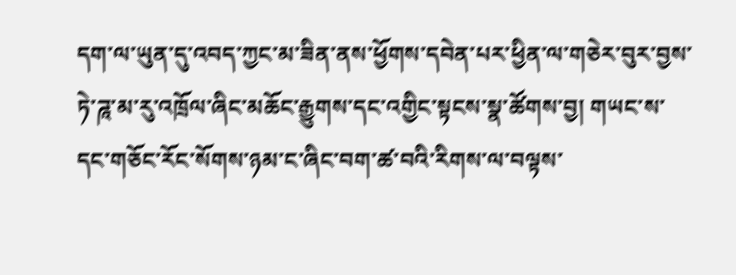དག་ལ་ཡུན་དུ་འབད་ཀྱང་མ་ཟིན་ནས་ཕྱོགས་དབེན་པར་ཕྱིན་ལ་གཅེར་བུར་བྱས་ཏེ་ཌཱ་མ་རུ་འཁྲོལ་ཞིང་མཆོང་རྒྱུགས་དང་འགྱིང་སྟངས་སྣ་ཚོགས་བྱ། གཡང་ས་དང་གཅོང་རོང་སོགས་ཉམ་ང་ཞིང་བག་ཚ་བའི་རིགས་ལ་བལྟས་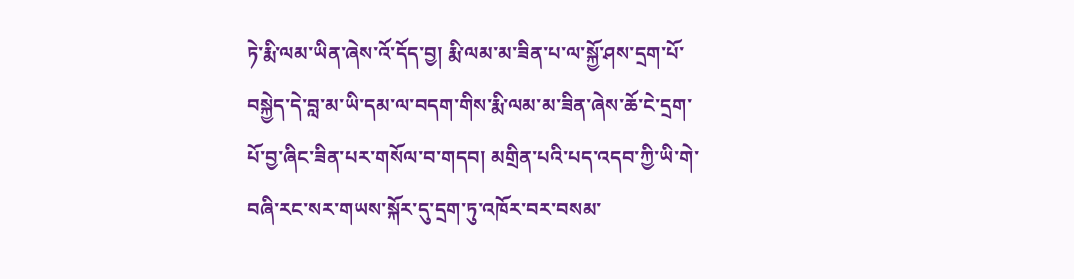ཏེ་རྨི་ལམ་ཡིན་ཞེས་འོ་དོད་བྱ། རྨི་ལམ་མ་ཟིན་པ་ལ་སྐྱོ་ཤས་དྲག་པོ་བསྐྱེད་དེ་བླ་མ་ཡི་དམ་ལ་བདག་གིས་རྨི་ལམ་མ་ཟིན་ཞེས་ཆོ་ངེ་དྲག་པོ་བྱ་ཞིང་ཟིན་པར་གསོལ་བ་གདབ། མགྲིན་པའི་པད་འདབ་ཀྱི་ཡི་གེ་བཞི་རང་སར་གཡས་སྐོར་དུ་དྲག་ཏུ་འཁོར་བར་བསམ་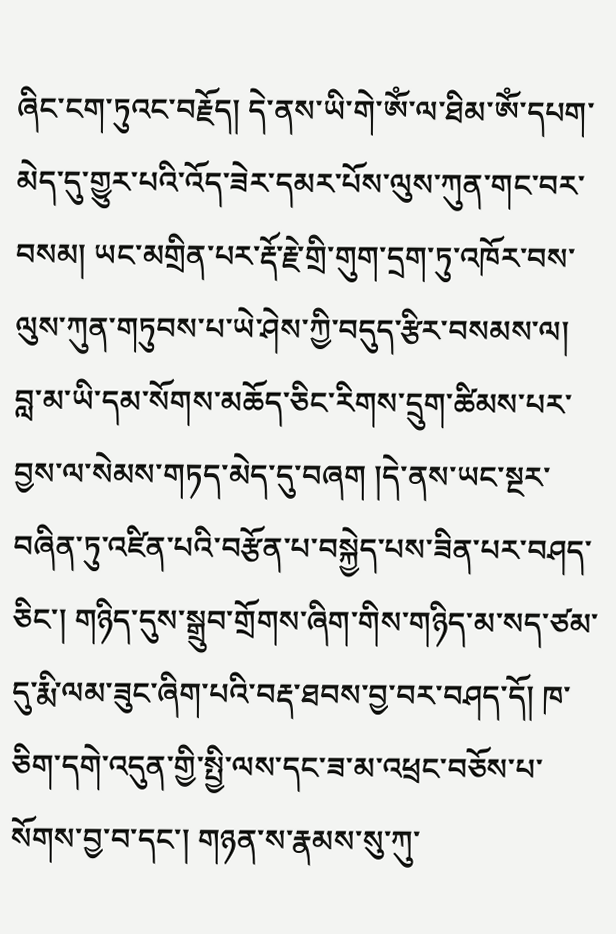ཞིང་ངག་ཏུའང་བརྗོད། དེ་ནས་ཡི་གེ་ༀ་ལ་ཐིམ་ༀ་དཔག་མེད་དུ་གྱུར་པའི་འོད་ཟེར་དམར་པོས་ལུས་ཀུན་གང་བར་བསམ། ཡང་མགྲིན་པར་རྡོ་རྗེ་གྲི་གུག་དྲག་ཏུ་འཁོར་བས་ལུས་ཀུན་གཏུབས་པ་ཡེ་ཤེས་ཀྱི་བདུད་རྩིར་བསམས་ལ། བླ་མ་ཡི་དམ་སོགས་མཆོད་ཅིང་རིགས་དྲུག་ཚིམས་པར་བྱས་ལ་སེམས་གཏད་མེད་དུ་བཞག །དེ་ནས་ཡང་སྔར་བཞིན་ཏུ་འཛིན་པའི་བརྩོན་པ་བསྐྱེད་པས་ཟིན་པར་བཤད་ཅིང་། གཉིད་དུས་སྒྲུབ་གྲོགས་ཞིག་གིས་གཉིད་མ་སད་ཙམ་དུ་རྨི་ལམ་ཟུང་ཞིག་པའི་བརྡ་ཐབས་བྱ་བར་བཤད་དོ། ཁ་ཅིག་དགེ་འདུན་གྱི་སྤྱི་ལས་དང་ཟ་མ་འཕྲང་བཅོས་པ་སོགས་བྱ་བ་དང་། གཉན་ས་རྣམས་སུ་ཀུ་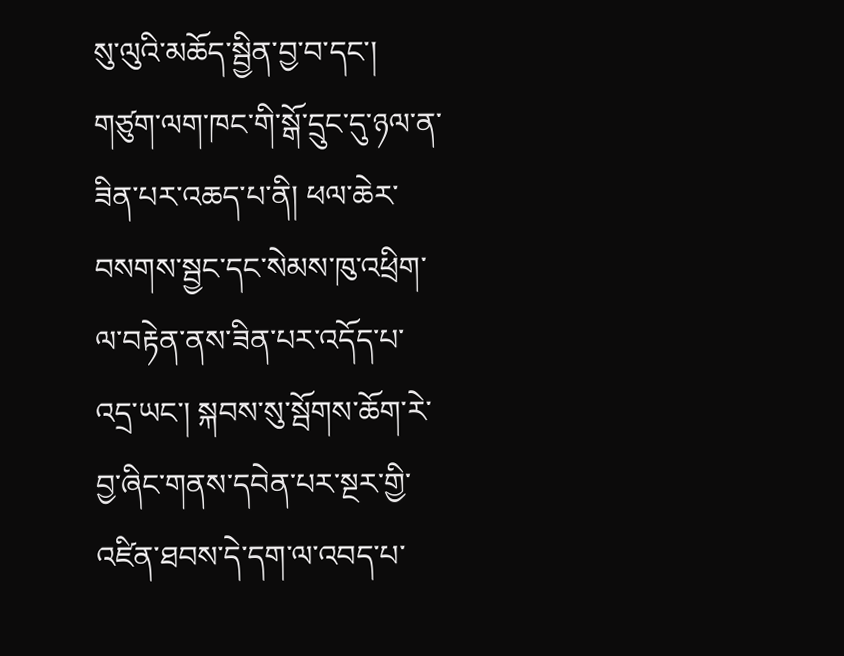སུ་ལུའི་མཆོད་སྦྱིན་བྱ་བ་དང་། གཙུག་ལག་ཁང་གི་སྒོ་དྲུང་དུ་ཉལ་ན་ཟིན་པར་འཆད་པ་ནི། ཕལ་ཆེར་བསགས་སྦྱང་དང་སེམས་ཁུ་འཕྲིག་ལ་བརྟེན་ནས་ཟིན་པར་འདོད་པ་འདྲ་ཡང་། སྐབས་སུ་སྦོགས་ཆོག་རེ་བྱ་ཞིང་གནས་དབེན་པར་སྔར་གྱི་འཛིན་ཐབས་དེ་དག་ལ་འབད་པ་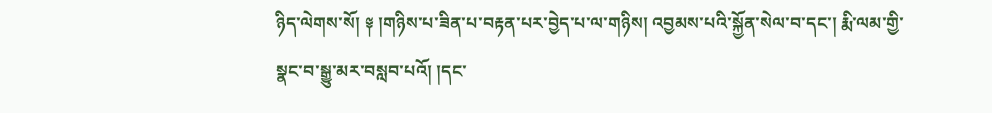ཉིད་ལེགས་སོ། ༈ །གཉིས་པ་ཟིན་པ་བརྟན་པར་བྱེད་པ་ལ་གཉིས། འབྱམས་པའི་སྐྱོན་སེལ་བ་དང་། རྨི་ལམ་གྱི་སྣང་བ་སྒྱུ་མར་བསླབ་པའོ། །དང་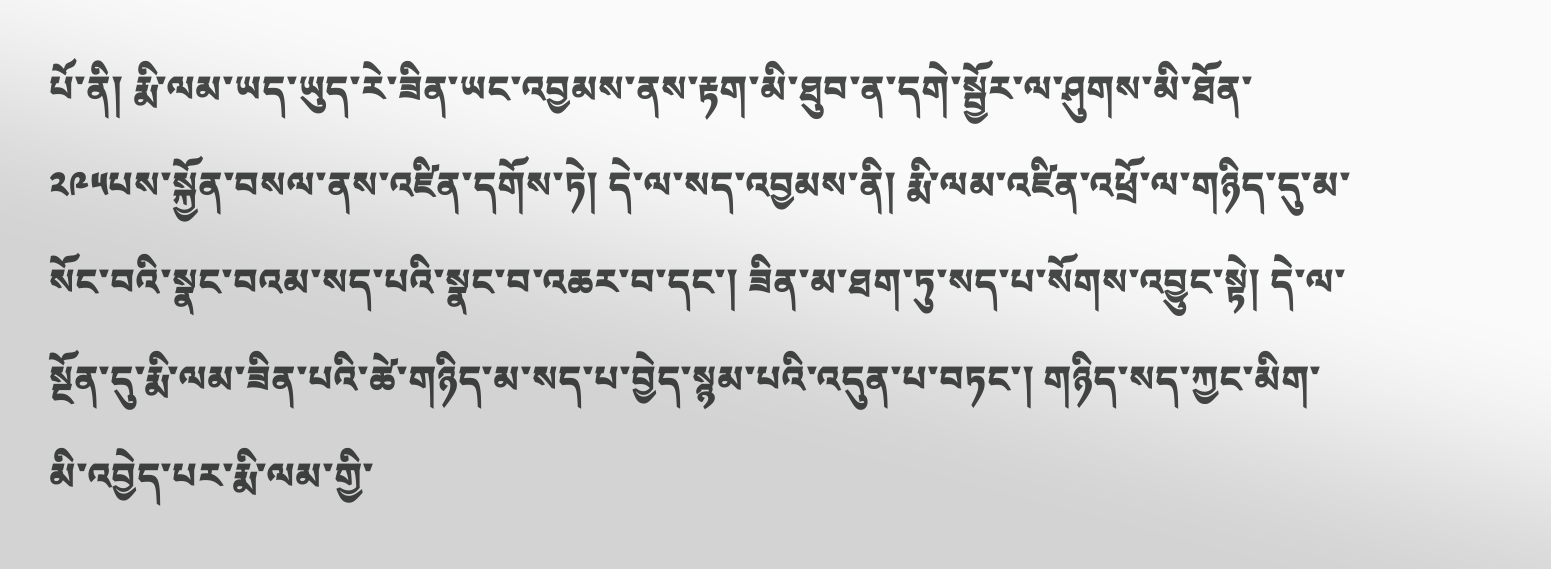པོ་ནི། རྨི་ལམ་ཡད་ཡུད་རེ་ཟིན་ཡང་འབྱམས་ནས་རྟག་མི་ཐུབ་ན་དགེ་སྦྱོར་ལ་ཤུགས་མི་ཐོན་
༢༩༥པས་སྐྱོན་བསལ་ནས་འཛིན་དགོས་ཏེ། དེ་ལ་སད་འབྱམས་ནི། རྨི་ལམ་འཛིན་འཕྲོ་ལ་གཉིད་དུ་མ་སོང་བའི་སྣང་བའམ་སད་པའི་སྣང་བ་འཆར་བ་དང་། ཟིན་མ་ཐག་ཏུ་སད་པ་སོགས་འབྱུང་སྟེ། དེ་ལ་སྔོན་དུ་རྨི་ལམ་ཟིན་པའི་ཚེ་གཉིད་མ་སད་པ་བྱེད་སྙམ་པའི་འདུན་པ་བཏང་། གཉིད་སད་ཀྱང་མིག་མི་འབྱེད་པར་རྨི་ལམ་གྱི་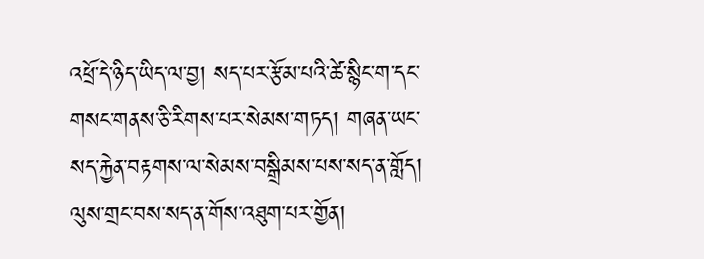འཕྲོ་དེ་ཉིད་ཡིད་ལ་བྱ། སད་པར་རྩོམ་པའི་ཚེ་སྙིང་ག་དང་གསང་གནས་ཅི་རིགས་པར་སེམས་གཏད། གཞན་ཡང་སད་རྐྱེན་བརྟགས་ལ་སེམས་བསྒྲིམས་པས་སད་ན་གློད། ལུས་གྲང་བས་སད་ན་གོས་འཐུག་པར་གྱོན།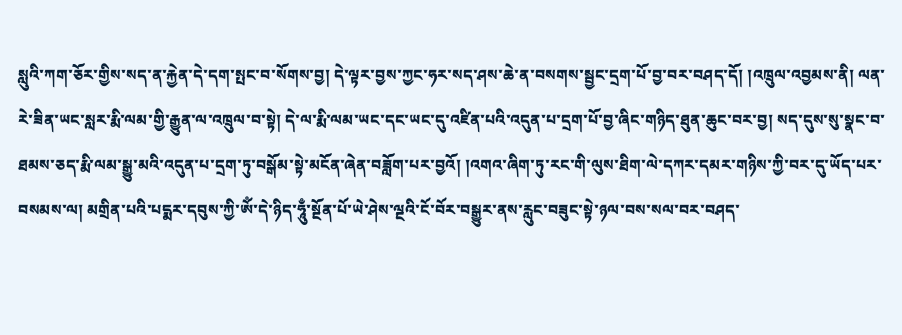སླུའི་ཀག་ཅོར་གྱིས་སད་ན་རྐྱེན་དེ་དག་སྤང་བ་སོགས་བྱ། དེ་ལྟར་བྱས་ཀྱང་ཧར་སད་ཤས་ཆེ་ན་བསགས་སྦྱང་དྲག་པོ་བྱ་བར་བཤད་དོ། །འཁྲུལ་འབྱམས་ནི། ལན་རེ་ཟིན་ཡང་སླར་རྨི་ལམ་གྱི་རྒྱུན་ལ་འཁྲུལ་བ་སྟེ། དེ་ལ་རྨི་ལམ་ཡང་དང་ཡང་དུ་འཛིན་པའི་འདུན་པ་དྲག་པོ་བྱ་ཞིང་གཉིད་ཐུན་ཆུང་བར་བྱ། སད་དུས་སུ་སྣང་བ་ཐམས་ཅད་རྨི་ལམ་སྒྱུ་མའི་འདུན་པ་དྲག་ཏུ་བསྒོམ་སྟེ་མངོན་ཞེན་བཟློག་པར་བྱའོ། །འགའ་ཞིག་ཏུ་རང་གི་ལུས་ཐིག་ལེ་དཀར་དམར་གཉིས་ཀྱི་བར་དུ་ཡོད་པར་བསམས་ལ། མགྲིན་པའི་པདྨར་དབུས་ཀྱི་ༀ་དེ་ཉིད་ཧཱུྃ་སྔོན་པོ་ཡེ་ཤེས་ལྔའི་ངོ་བོར་བསྒྱུར་ནས་རླུང་བཟུང་སྟེ་ཉལ་བས་སལ་བར་བཤད་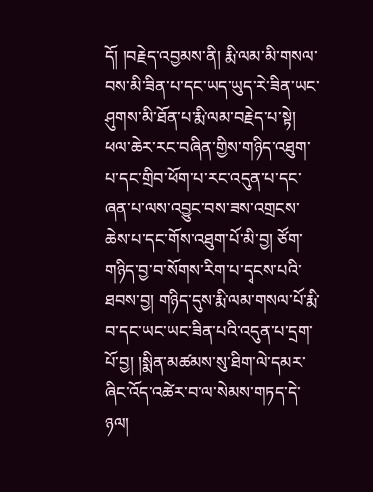དོ། །བརྗེད་འབྱམས་ནི། རྨི་ལམ་མི་གསལ་བས་མི་ཟིན་པ་དང་ཡད་ཡུད་རེ་ཟིན་ཡང་ཤུགས་མི་ཐོན་པ་རྨི་ལམ་བརྗེད་པ་སྟེ། ཕལ་ཆེར་རང་བཞིན་གྱིས་གཉིད་འཐུག་པ་དང་གྲིབ་ཕོག་པ་རང་འདུན་པ་དང་ཞན་པ་ལས་འབྱུང་བས་ཟས་འགྲངས་ཆེས་པ་དང་གོས་འཐུག་པོ་མི་བྱ། ཙོག་གཉིད་བྱ་བ་སོགས་རིག་པ་དྭངས་པའི་ཐབས་བྱ། གཉིད་དུས་རྨི་ལམ་གསལ་པོ་རྨི་བ་དང་ཡང་ཡང་ཟིན་པའི་འདུན་པ་དྲག་པོ་བྱ། །སྨིན་མཚམས་སུ་ཐིག་ལེ་དམར་ཞིང་འོད་འཚེར་བ་ལ་སེམས་གཏད་དེ་ཉལ།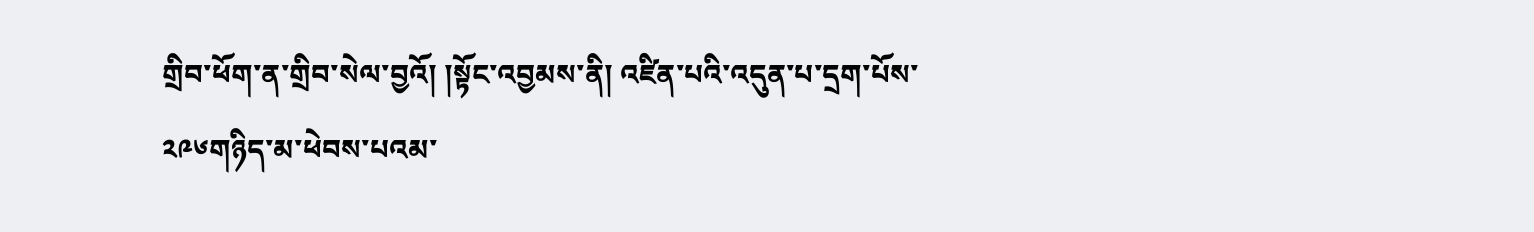གྲིབ་ཕོག་ན་གྲིབ་སེལ་བྱའོ། །སྟོང་འབྱམས་ནི། འཛིན་པའི་འདུན་པ་དྲག་པོས་
༢༩༦གཉིད་མ་ཕེབས་པའམ་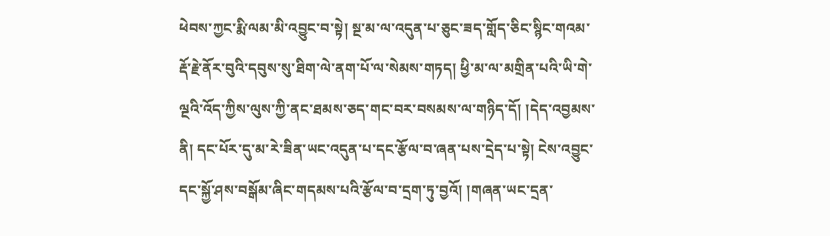ཕེབས་ཀྱང་རྨི་ལམ་མི་འབྱུང་བ་སྟེ། སྔ་མ་ལ་འདུན་པ་ཅུང་ཟད་གློད་ཅིང་སྙིང་གའམ་རྡོ་རྗེ་ནོར་བུའི་དབུས་སུ་ཐིག་ལེ་ནག་པོ་ལ་སེམས་གཏད། ཕྱི་མ་ལ་མགྲིན་པའི་ཡི་གེ་ལྔའི་འོད་ཀྱིས་ལུས་ཀྱི་ནང་ཐམས་ཅད་གང་བར་བསམས་ལ་གཉིད་དོ། །དེད་འབྱམས་ནི། དང་པོར་དུ་མ་རེ་ཟིན་ཡང་འདུན་པ་དང་རྩོལ་བ་ཞན་པས་དྲེད་པ་སྟེ། ངེས་འབྱུང་དང་སྐྱོ་ཤས་བསྒོམ་ཞིང་གདམས་པའི་རྩོལ་བ་དྲག་ཏུ་བྱའོ། །གཞན་ཡང་དྲན་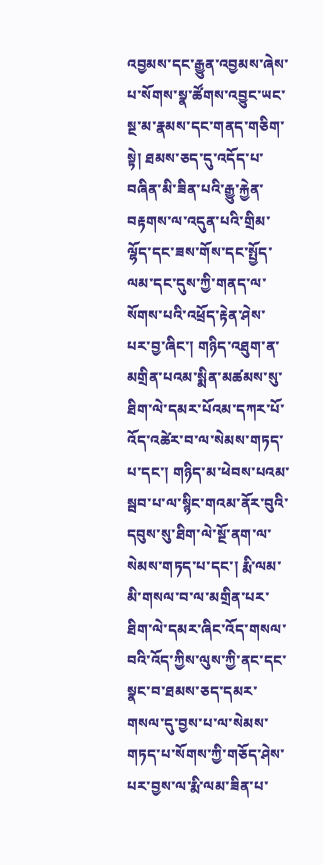འབྱམས་དང་རྒྱུན་འབྱམས་ཞེས་པ་སོགས་སྣ་ཚོགས་འབྱུང་ཡང་སྔ་མ་རྣམས་དང་གནད་གཅིག་སྟེ། ཐམས་ཅད་དུ་འདོད་པ་བཞིན་མི་ཟིན་པའི་རྒྱུ་རྐྱེན་བརྟགས་ལ་འདུན་པའི་གྲིམ་ལྷོད་དང་ཟས་གོས་དང་སྤྱོད་ལམ་དང་དུས་ཀྱི་གནད་ལ་སོགས་པའི་འཕྲོད་རྟེན་ཤེས་པར་བྱ་ཞིང་། གཉིད་འཐུག་ན་མགྲིན་པའམ་སྨིན་མཚམས་སུ་ཐིག་ལེ་དམར་པོའམ་དཀར་པོ་འོད་འཚེར་བ་ལ་སེམས་གཏད་པ་དང་། གཉིད་མ་ཕེབས་པའམ་སྦབ་པ་ལ་སྙིང་གའམ་ནོར་བུའི་དབུས་སུ་ཐིག་ལེ་སྔོ་ནག་ལ་སེམས་གཏད་པ་དང་། རྨི་ལམ་མི་གསལ་བ་ལ་མགྲིན་པར་ཐིག་ལེ་དམར་ཞིང་འོད་གསལ་བའི་འོད་ཀྱིས་ལུས་ཀྱི་ནང་དང་སྣང་བ་ཐམས་ཅད་དམར་གསལ་དུ་བྱས་པ་ལ་སེམས་གཏད་པ་སོགས་ཀྱི་གཅོད་ཤེས་པར་བྱས་ལ་རྨི་ལམ་ཟིན་པ་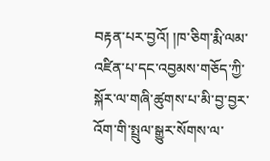བརྟན་པར་བྱའོ། །ཁ་ཅིག་རྨི་ལམ་འཛིན་པ་དང་འབྱམས་གཅོད་ཀྱི་སྐོར་ལ་གཞི་ཚུགས་པ་མི་བྱ་བྱར་འོག་གི་སྤྲུལ་སྒྱུར་སོགས་ལ་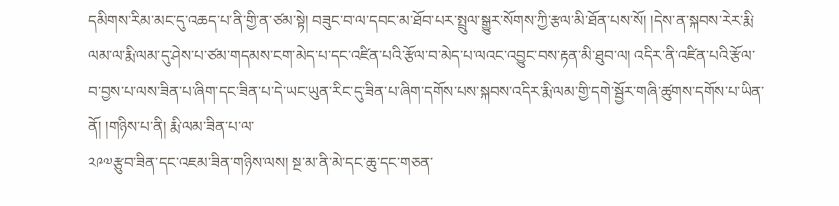དམིགས་རིམ་མང་དུ་འཆད་པ་ནི་གྱི་ན་ཙམ་སྟེ། བཟུང་བ་ལ་དབང་མ་ཐོབ་པར་སྤྲུལ་སྒྱུར་སོགས་ཀྱི་རྩལ་མི་ཐོན་པས་སོ། །དེས་ན་སྐབས་རེར་རྨི་ལམ་ལ་རྨི་ལམ་དུ་ཤེས་པ་ཙམ་གདམས་ངག་མེད་པ་དང་འཛིན་པའི་རྩོལ་བ་མེད་པ་ལའང་འབྱུང་བས་རྟན་མི་ཐུབ་ལ། འདིར་ནི་འཛིན་པའི་རྩོལ་བ་བྱས་པ་ལས་ཟིན་པ་ཞིག་དང་ཟིན་པ་དེ་ཡང་ཡུན་རིང་དུ་ཟིན་པ་ཞིག་དགོས་པས་སྐབས་འདིར་རྨི་ལམ་གྱི་དགེ་སྦྱོར་གཞི་ཚུགས་དགོས་པ་ཡིན་ནོ། །གཉིས་པ་ནི། རྨི་ལམ་ཟིན་པ་ལ་
༢༩༧རྩུབ་ཟིན་དང་འཇམ་ཟིན་གཉིས་ལས། སྔ་མ་ནི་མེ་དང་ཆུ་དང་གཅན་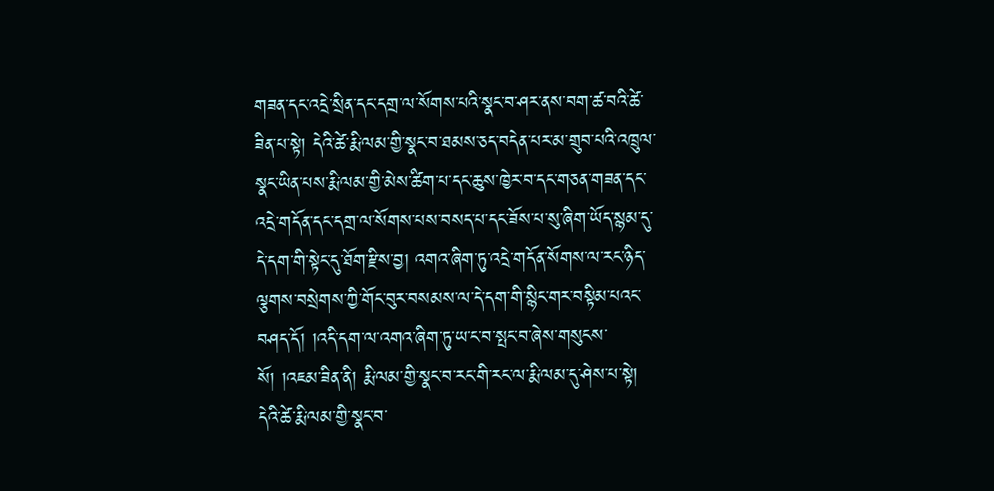གཟན་དང་འདྲེ་སྲིན་དང་དགྲ་ལ་སོགས་པའི་སྣང་བ་ཤར་ནས་བག་ཚ་བའི་ཚེ་ཟིན་པ་སྟེ། དེའི་ཚེ་རྨི་ལམ་གྱི་སྣང་བ་ཐམས་ཅད་བདེན་པར་མ་གྲུབ་པའི་འཁྲུལ་སྣང་ཡིན་པས་རྨི་ལམ་གྱི་མེས་ཚིག་པ་དང་ཆུས་ཁྱེར་བ་དང་གཅན་གཟན་དང་འདྲེ་གདོན་དང་དགྲ་ལ་སོགས་པས་བསད་པ་དང་ཟོས་པ་སུ་ཞིག་ཡོད་སྙམ་དུ་དེ་དག་གི་སྟེང་དུ་ཐོག་རྫིས་བྱ། འགའ་ཞིག་ཏུ་འདྲེ་གདོན་སོགས་ལ་རང་ཉིད་ལྕགས་བསྲེགས་ཀྱི་གོང་བུར་བསམས་ལ་དེ་དག་གི་སྙིང་གར་བསྟིམ་པའང་བཤད་དོ། །འདི་དག་ལ་འགའ་ཞིག་ཏུ་ཡ་ང་བ་སྤང་བ་ཞེས་གསུངས་སོ། །འཇམ་ཟིན་ནི། རྨི་ལམ་གྱི་སྣང་བ་རང་གི་རང་ལ་རྨི་ལམ་དུ་ཤེས་པ་སྟེ། དེའི་ཚེ་རྨི་ལམ་གྱི་སྣང་བ་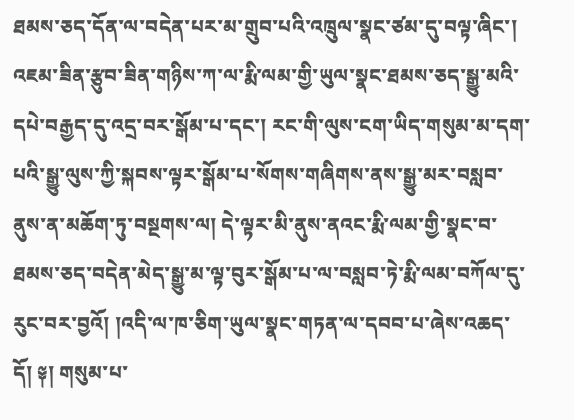ཐམས་ཅད་དོན་ལ་བདེན་པར་མ་གྲུབ་པའི་འཁྲུལ་སྣང་ཙམ་དུ་བལྟ་ཞིང་། འཇམ་ཟིན་རྩུབ་ཟིན་གཉིས་ཀ་ལ་རྨི་ལམ་གྱི་ཡུལ་སྣང་ཐམས་ཅད་སྒྱུ་མའི་དཔེ་བརྒྱད་དུ་འདྲ་བར་སྒོམ་པ་དང་། རང་གི་ལུས་ངག་ཡིད་གསུམ་མ་དག་པའི་སྒྱུ་ལུས་ཀྱི་སྐབས་ལྟར་སྒོམ་པ་སོགས་གཞིགས་ནས་སྒྱུ་མར་བསླབ་ནུས་ན་མཆོག་ཏུ་བསྔགས་ལ། དེ་ལྟར་མི་ནུས་ནའང་རྨི་ལམ་གྱི་སྣང་བ་ཐམས་ཅད་བདེན་མེད་སྒྱུ་མ་ལྟ་བུར་སྒོམ་པ་ལ་བསླབ་ཏེ་རྨི་ལམ་བཀོལ་དུ་རུང་བར་བྱའོ། །འདི་ལ་ཁ་ཅིག་ཡུལ་སྣང་གཏན་ལ་དབབ་པ་ཞེས་འཆད་དོ། ༈། གསུམ་པ་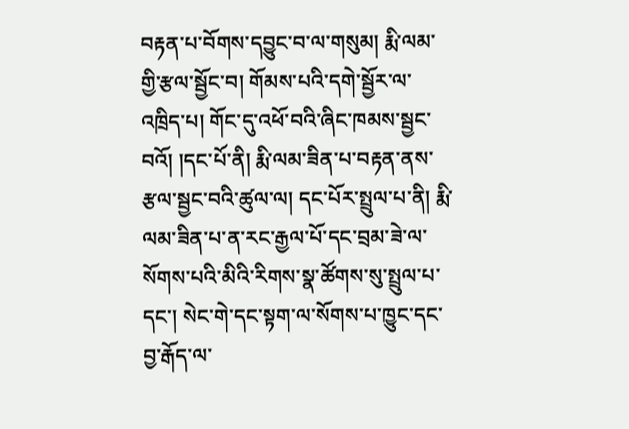བརྟན་པ་བོགས་དབྱུང་བ་ལ་གསུམ། རྨི་ལམ་གྱི་རྩལ་སྦྱོང་བ། གོམས་པའི་དགེ་སྦྱོར་ལ་འཁྲིད་པ། གོང་དུ་འཕོ་བའི་ཞིང་ཁམས་སྦྱང་བའོ། །དང་པོ་ནི། རྨི་ལམ་ཟིན་པ་བརྟན་ནས་རྩལ་སྦྱང་བའི་ཚུལ་ལ། དང་པོར་སྤྲུལ་པ་ནི། རྨི་ལམ་ཟིན་པ་ན་རང་རྒྱལ་པོ་དང་བྲམ་ཟེ་ལ་སོགས་པའི་མིའི་རིགས་སྣ་ཚོགས་སུ་སྤྲུལ་པ་དང་། སེང་གེ་དང་སྟག་ལ་སོགས་པ་ཁྱུང་དང་བྱ་རྒོད་ལ་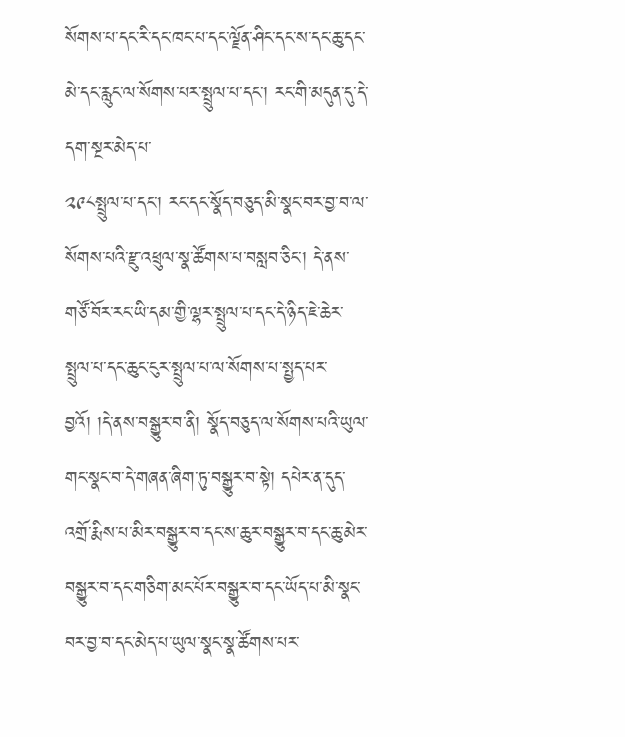སོགས་པ་དང་རི་དང་ཁང་པ་དང་ལྗོན་ཤིང་དང་ས་དང་ཆུ་དང་མེ་དང་རླུང་ལ་སོགས་པར་སྤྲུལ་པ་དང་། རང་གི་མདུན་དུ་དེ་དག་སྔར་མེད་པ་
༢༩༨སྤྲུལ་པ་དང་། རང་དང་སྣོད་བཅུད་མི་སྣང་བར་བྱ་བ་ལ་སོགས་པའི་རྫུ་འཕྲུལ་སྣ་ཚོགས་པ་བསླབ་ཅིང་། དེ་ནས་གཙོ་བོར་རང་ཡི་དམ་གྱི་ལྷར་སྤྲུལ་པ་དང་དེ་ཉིད་ཇེ་ཆེར་སྤྲུལ་པ་དང་ཆུང་ངུར་སྤྲུལ་པ་ལ་སོགས་པ་སྤྱད་པར་བྱའོ། །དེ་ནས་བསྒྱུར་བ་ནི། སྣོད་བཅུད་ལ་སོགས་པའི་ཡུལ་གང་སྣང་བ་དེ་གཞན་ཞིག་ཏུ་བསྒྱུར་བ་སྟེ། དཔེར་ན་དུད་འགྲོ་རྨིས་པ་མིར་བསྒྱུར་བ་དང་ས་ཆུར་བསྒྱུར་བ་དང་ཆུ་མེར་བསྒྱུར་བ་དང་གཅིག་མང་པོར་བསྒྱུར་བ་དང་ཡོད་པ་མི་སྣང་བར་བྱ་བ་དང་མེད་པ་ཡུལ་སྣང་སྣ་ཚོགས་པར་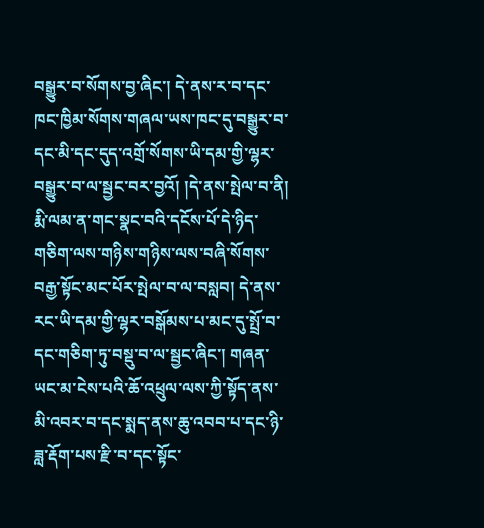བསྒྱུར་བ་སོགས་བྱ་ཞིང་། དེ་ནས་ར་བ་དང་ཁང་ཁྱིམ་སོགས་གཞལ་ཡས་ཁང་དུ་བསྒྱུར་བ་དང་མི་དང་དུད་འགྲོ་སོགས་ཡི་དམ་གྱི་ལྷར་བསྒྱུར་བ་ལ་སྦྱང་བར་བྱའོ། །དེ་ནས་སྤེལ་བ་ནི། རྨི་ལམ་ན་གང་སྣང་བའི་དངོས་པོ་དེ་ཉིད་གཅིག་ལས་གཉིས་གཉིས་ལས་བཞི་སོགས་བརྒྱ་སྟོང་མང་པོར་སྤེལ་བ་ལ་བསླབ། དེ་ནས་རང་ཡི་དམ་གྱི་ལྷར་བསྒོམས་པ་མང་དུ་སྤྲོ་བ་དང་གཅིག་ཏུ་བསྡུ་བ་ལ་སྦྱང་ཞིང་། གཞན་ཡང་མ་ངེས་པའི་ཆོ་འཕྲུལ་ལས་ཀྱི་སྟོད་ནས་མི་འབར་བ་དང་སྨད་ནས་ཆུ་འབབ་པ་དང་ཉི་ཟླ་རྡོག་པས་རྫི་བ་དང་སྟོང་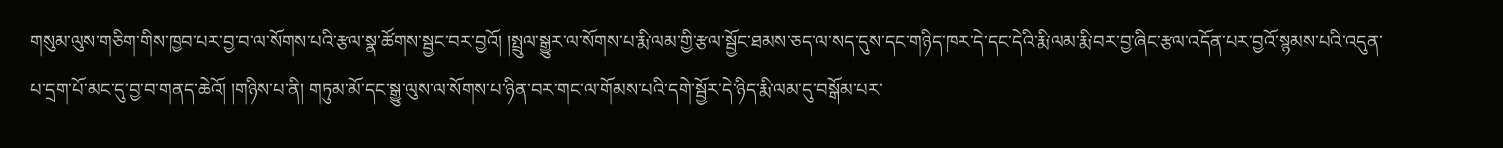གསུམ་ལུས་གཅིག་གིས་ཁྱབ་པར་བྱ་བ་ལ་སོགས་པའི་རྩལ་སྣ་ཚོགས་སྦྱང་བར་བྱའོ། །སྤྲུལ་སྒྱུར་ལ་སོགས་པ་རྨི་ལམ་གྱི་རྩལ་སྦྱོང་ཐམས་ཅད་ལ་སད་དུས་དང་གཉིད་ཁར་དེ་དང་དེའི་རྨི་ལམ་རྨི་བར་བྱ་ཞིང་རྩལ་འདོན་པར་བྱའོ་སྙམས་པའི་འདུན་པ་དྲག་པོ་མང་དུ་བྱ་བ་གནད་ཆེའོ། །གཉིས་པ་ནི། གཏུམ་མོ་དང་སྒྱུ་ལུས་ལ་སོགས་པ་ཉིན་བར་གང་ལ་གོམས་པའི་དགེ་སྦྱོར་དེ་ཉིད་རྨི་ལམ་དུ་བསྒོམ་པར་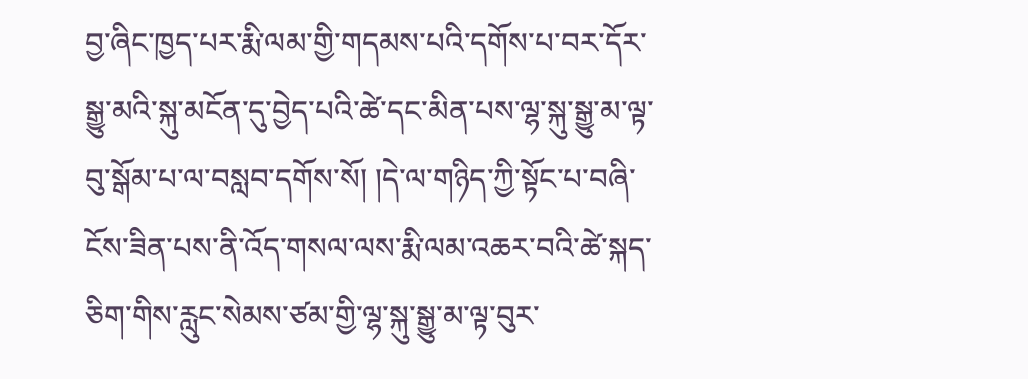བྱ་ཞིང་ཁྱད་པར་རྨི་ལམ་གྱི་གདམས་པའི་དགོས་པ་བར་དོར་སྒྱུ་མའི་སྐུ་མངོན་དུ་བྱེད་པའི་ཚེ་དང་མིན་པས་ལྷ་སྐུ་སྒྱུ་མ་ལྟ་བུ་སྒོམ་པ་ལ་བསླབ་དགོས་སོ། །དེ་ལ་གཉིད་ཀྱི་སྟོང་པ་བཞི་ངོས་ཟིན་པས་ནི་འོད་གསལ་ལས་རྨི་ལམ་འཆར་བའི་ཚེ་སྐད་ཅིག་གིས་རླུང་སེམས་ཙམ་གྱི་ལྷ་སྐུ་སྒྱུ་མ་ལྟ་བུར་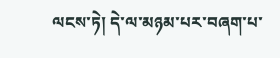ལངས་ཏེ། དེ་ལ་མཉམ་པར་བཞག་པ་